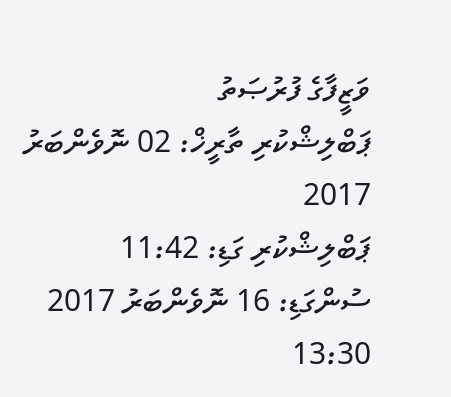ވަޒީފާގެ ފުރުޞަތު
ޕަބްލިޝްކުރި ތާރީޚް: 02 ނޮވެންބަރު 2017
ޕަބްލިޝްކުރި ގަޑި: 11:42
ސުންގަޑި: 16 ނޮވެންބަރު 2017 13:30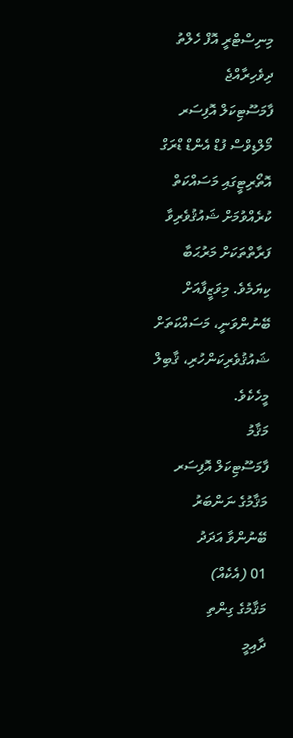މިނިސްޓްރީ އޮފް ހެލްތު
ދިވެހިރާއްޖެ
ފާމަސޫޓިކަލް އޮފިސަރ
މޯލްޑިވްސް ފުޑް އެންޑް ޑްރަގް އޮތޯރިޓީގައި މަސައްކަތް ކުރެއްވުމަށް ޝައުޤުވެރިވާ ފަރާތްތަކަށް މަރުޙަބާ ކިޔަމެވެ. މިވަޒީފާއަށް ބޭނުންވަނީ، މަސައްކަތަށް ޝައުޤުވެރިކަންހުރި، ޤާބިލް މީހެކެވެ.
މަޤާމު
ފާމަސޫޓިކަލް އޮފިސަރ
މަޤާމުގެ ނަންބަރު
ބޭނުންވާ އަދަދު
01 (އެކެއް)
މަޤާމުގެ ގިންތި
ދާއިމީ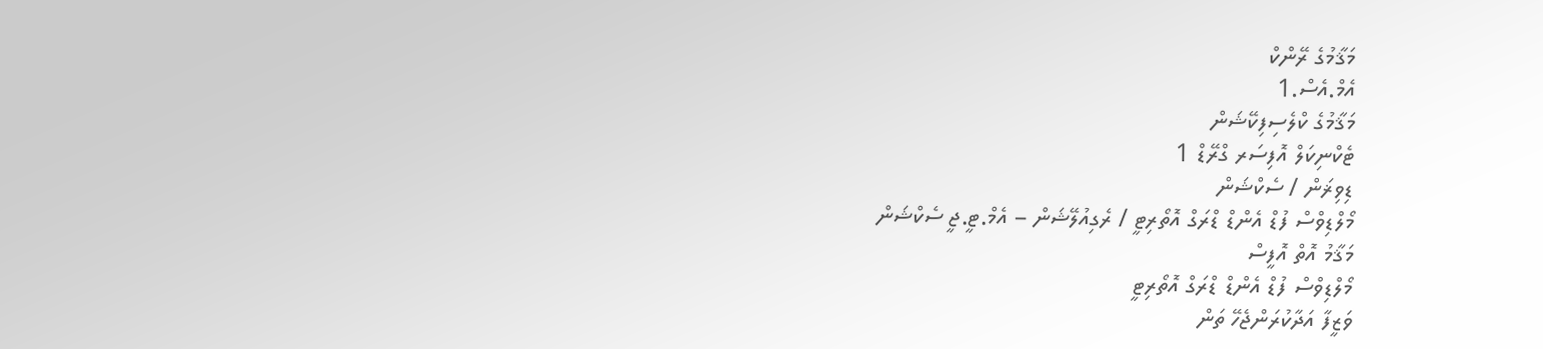މަޤާމުގެ ރޭންކް
އެމް.އެސް.1
މަޤާމުގެ ކްލެސިފިކޭޝަން
ޓެކްނިކަލް އޮފިސަރ ގްރޭޑް 1
ޑިވިޜަން / ސެކްޝަން
މޯލްޑިވްސް ފުޑް އެންޑް ޑްރަގް އޮތޯރިޓީ / ރެގިއުލޭޝަން – އެމް.ޓީ.ޖީ ސެކްޝަން
މަޤާމު އޮތް އޮފީސް
މޯލްޑިވްސް ފުޑް އެންޑް ޑްރަގް އޮތޯރިޓީ
ވަޒީފާ އަދާކުރަންޖެހޭ ތަން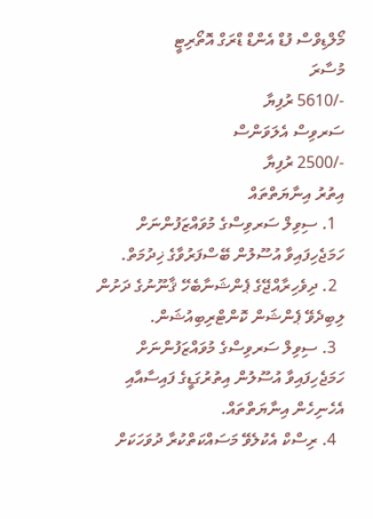މޯލްޑިވްސް ފުޑް އެންޑް ޑްރަގް އޮތޯރިޓީ
މުސާރަ
-/5610 ރުފިޔާ
ސަރވިސް އެލަވަންސް
-/2500 ރުފިޔާ
އިތުރު އިނާޔަތްތައް
  1. ސިވިލް ސަރވިސްގެ މުވައްޒަފުންނަށް ހަމަޖެހިފައިވާ އުސޫލުން ބޭސްފަރުވާގެ ޚިދުމަތް.
  2. ދިވެހިރާއްޖޭގެ ޕެންޝަނާބެހޭ ޤާނޫނުގެ ދަށުން ލިބިދެވޭ ޕެންޝަން ކޮންޓްރިބިއުޝަން.
  3. ސިވިލް ސަރވިސްގެ މުވައްޒަފުންނަށް ހަމަޖެހިފައިވާ އުސޫލުން އިތުރުގަޑީގެ ފައިސާއާއި އެހެނިހެން އިނާޔަތްތައް.
  4. ރިސްކް އެކުލެވޭ މަސައްކަތްކުރާ ދުވަހަކަށް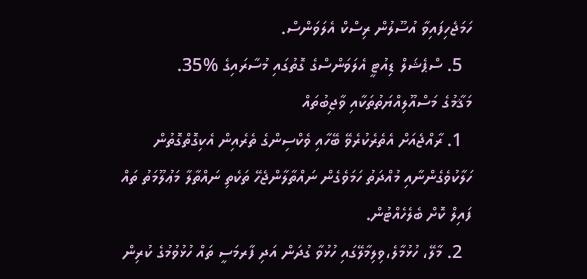ހަމަޖެހިފައިވާ އުސޫލުން ރިސްކް އެލަވަންސް.
  5. ސްޕެޝަލް ޑިއުޓީ އެލަވަންސްގެ ގޮތުގައި މުސާރައިގެ %35.
މަޤާމުގެ މަސްއޫލިއްޔަތުތަކާއި ވާޖިބުތައް
  1. ރާއްޖެއަށް އެތެރެކުރެވޭ ބޭހާއި ވެކްސިންގެ ތެރެއިން އެކިގޮތްގޮތުން ހަލާކުވެގެންނާއި މުއްދަތު ހަމަވެގެން ނައްތާލާންޖެހޭ ތަކެތި ނައްތާލާ މަޢުލޫމަތު ތައް ފައިލް ކޮށް ބެލެހެއްޓުން.
  2. މާލޭ، ހުޅުމާލެ،ވިލިމާލޭގައި ހުޅުވާ ގުދަން އަދި ފާރމަސީ ތައް ހުޅުވުމުގެ ކުރިން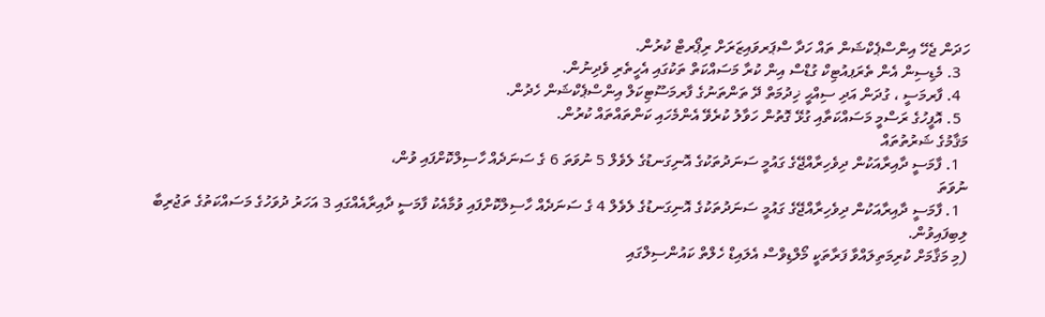ހަދަން ޖެހޭ އިންސްޕެކްޝަން ތައް ހަދާ ސްޕަރވައިޒަރަށް ރިޕޯރޓް ކުރުން.
  3. މެޑިސިން އެން ތެރަޕއުޓިކް ގުޑްސް އިން ކުރާ މަސައްކަތް ތަކުގައި އެހީތެރި ވެދިނުން.
  4. ފާރމަސީ ، ގުދަން އަދި ސިއްޙީ ޚިދުމަތް ދޭ ތަންތަނުގެ ފާރމަސޫޓިކަލް އިންސްޕެކްޝަން ހެދުން.
  5. އޮފީހުގެ ރަސްމީ މަސައްކަތާއި ގުޅޭ ގޮތުން ހަވާލު ކުރެވޭ އެންމެހައި ކަންތައްތައް ކުރުން.
މަޤާމުގެ ޝަރުތުތައް
  1. ފާމަސީ ދާއިރާއަކުން ދިވެހިރާއްޖޭގެ ގައުމީ ސަނަދުތަކުގެ އޮނިގަނޑުގެ ލެވެލް 5 ނުވަތަ 6 ގެ ސަނަދެއް ހާސިލްކޮށްފައި ވުން،
ނުވަތަ
  1. ފާމަސީ ދާއިރާއަކުން ދިވެހިރާއްޖޭގެ ގައުމީ ސަނަދުތަކުގެ އޮނިގަނޑުގެ ލެވެލް 4 ގެ ސަނަދެއް ހާސިލްކޮށްފައި ވުމާއެކު ފާމަސީ ދާއިރާއެއްގައި 3 އަހަރު ދުވަހުގެ މަސައްކަތުގެ ތަޖުރިބާ ލިބިފައިވުން.
(މި މަޤާމަށް ކުރިމަތިލައްވާ ފަރާތަކީ މޯލްޑިވްސް އެލައިޑް ހެލްތް ކައުންސިލްގައި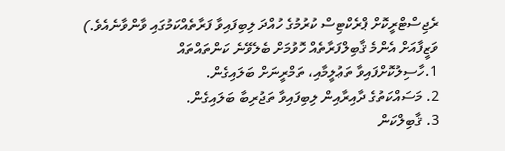ރެޖިސްޓްރީކޮށް ޕްރެކްޓިސް ކުރުމުގެ ހުއްދަ ލިބިފައިވާ ފަރާތެއްކަމުގައި ވާންވާނެއެވެ.)
ވަޒީފާއަށް އެންމެ ޤާބިލްފަރާތެއް ހޮވުމަށް ބެލެވޭނެ ކަންތައްތައް
1.ހާސިލުކޮށްފައިވާ ތަޢުލީމާއި، ތަމްރީނަށް ބަލައިގެން.
2. މަސައްކަތުގެ ދާއިރާއިން ލިބިފައިވާ ތަޖުރިބާ ބަލައިގެން.
3. ޤާބިލްކަން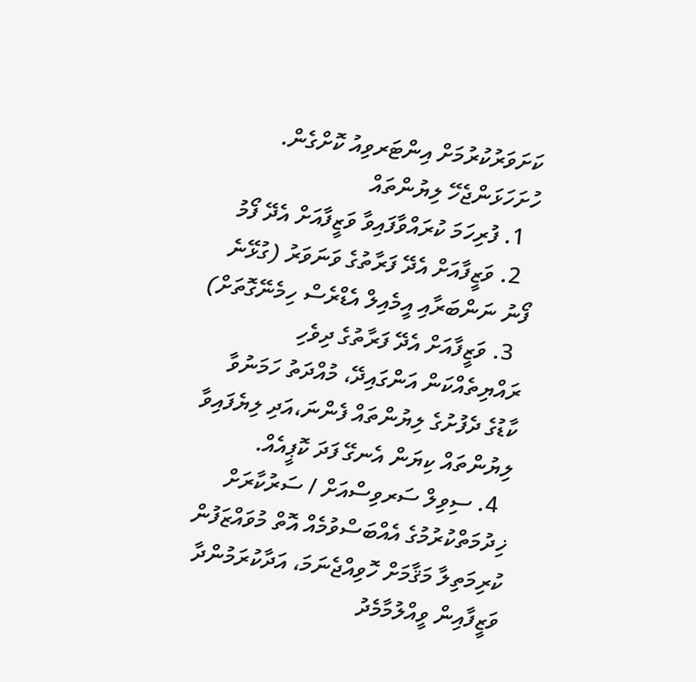ކަށަވަރުކުރުމަށް އިންޓަރވިއު ކޮށްގެން.
ހުށަހަޅަންޖެހޭ ލިޔުންތައް
  1. ފުރިހަމަ ކުރައްވާފައިވާ ވަޒީފާއަށް އެދޭ ފޯމު
  2. ވަޒީފާއަށް އެދޭ ފަރާތުގެ ވަނަވަރު (ގުޅޭނެ ފޯނު ނަންބަރާއި އީމެއިލް އެޑްރެސް ހިމެނޭގޮތަށް)
  3. ވަޒީފާއަށް އެދޭ ފަރާތުގެ ދިވެހި ރައްޔިތެއްކަން އަންގައިދޭ، މުއްދަތު ހަމަނުވާ ކާޑުގެ ދެފުށުގެ ލިޔުންތައް ފެންނަ،އަދި ލިޔެފައިވާ ލިޔުންތައް ކިޔަން އެނގޭ ފަދަ ކޮޕީއެއް.
  4. ސިވިލް ސަރވިސްއަށް / ސަރުކާރަށް ޚިދުމަތްކުރުމުގެ އެއްބަސްވުމެއް އޮތް މުވައްޒަފުން ކުރިމަތިލާ މަޤާމަށް ހޮވިއްޖެނަމަ، އަދާކުރަމުންދާ ވަޒީފާއިން ވީއްލުމާމެދު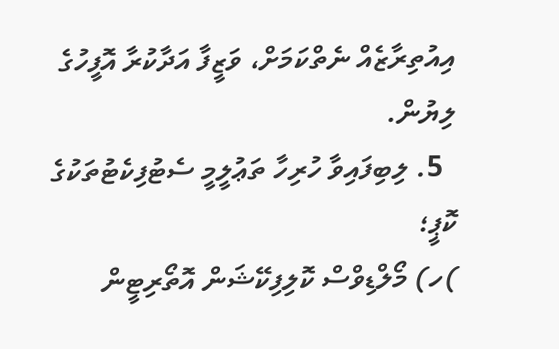އިއުތިރާޒެއް ނެތްކަމަށް، ވަޒީފާ އަދާކުރާ އޮފީހުގެ ލިޔުން.
  5. ލިބިފައިވާ ހުރިހާ ތަޢުލީމީ ސެޓުފިކެޓުތަކުގެ ކޮޕީ؛
)ހ) މޯލްޑިވްސް ކޮލިފިކޭޝަން އޮތޯރިޓީން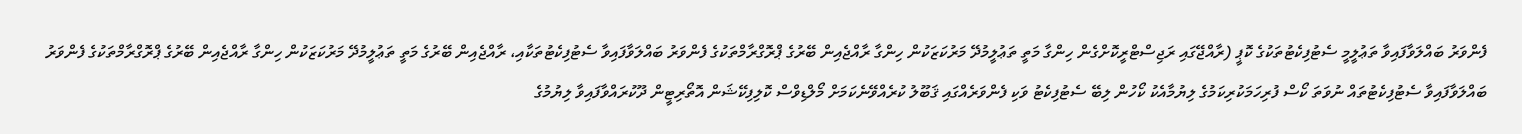ފެންވަރު ބައްލަވާފައިވާ ތަޢުލީމީ ސެޓުފިކެޓުތަކުގެ ކޮޕީ (ރާއްޖޭގައި ރަޖިސްޓްރީކޮށްގެން ހިންގާ މަތީ ތަޢުލީމުދޭ މަރުކަޒަކުން ހިންގާ ރާއްޖެއިން ބޭރުގެ ޕްރޮގްރާމްތަކުގެ ފެންވަރު ބައްލަވާފައިވާ ސެޓުފިކެޓުތަކާއި، ރާއްޖެއިން ބޭރުގެ މަތީ ތަޢުލީމުދޭ މަރުކަޒަކުން ހިންގާ ރާއްޖެއިން ބޭރުގެ ޕްރޮގްރާމްތަކުގެ ފެންވަރު ބައްލަވާފައިވާ ސެޓުފިކެޓުތައް ނުވަތަ ކޯސް ފުރިހަމަކުރިކަމުގެ ލިޔުމާއެކު ކޯހުން ލިބޭ ސެޓުފިކެޓު ވަކި ފެންވަރެއްގައި ޤަބޫލު ކުރެއްވޭނެކަމަށް މޯލްޑިވްސް ކޮލިފިކޭޝަން އޮތޯރިޓީން ދޫކުރައްވާފައިވާ ލިޔުމުގެ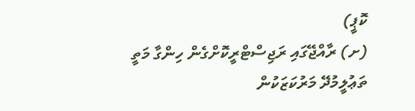ކޮޕީ)
(ށ) ރާއްޖޭގައި ރަޖިސްޓްރީކޮށްގެން ހިންގާ މަތީ ތަޢުލީމުދޭ މަރުކަޒަކުން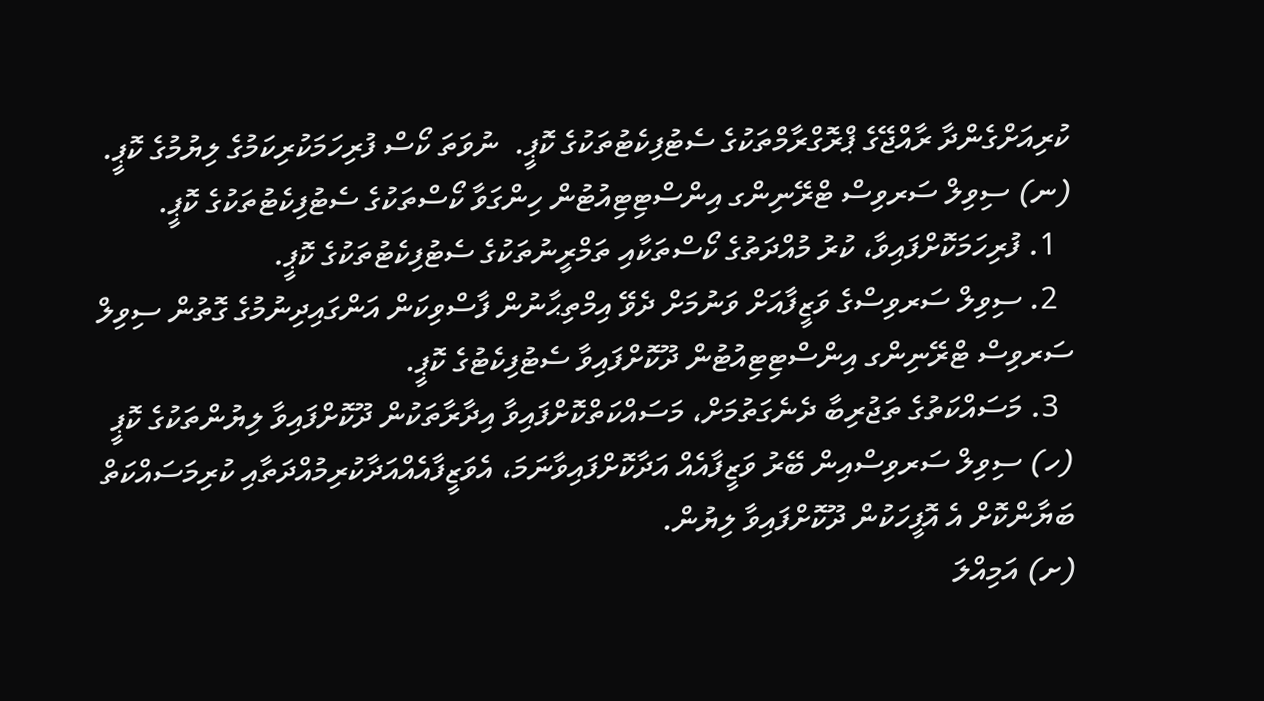ކުރިއަށްގެންދާ ރާއްޖޭގެ ޕްރޮގްރާމްތަކުގެ ސެޓުފިކެޓުތަކުގެ ކޮޕީ.  ނުވަތަ ކޯސް ފުރިހަމަކުރިކަމުގެ ލިޔުމުގެ ކޮޕީ.
(ނ) ސިވިލް ސަރވިސް ޓްރޭނިންގ އިންސްޓިޓިއުޓުން ހިންގަވާ ކޯސްތަކުގެ ސެޓުފިކެޓުތަކުގެ ކޮޕީ.
  1. ފުރިހަމަކޮށްފައިވާ، ކުރު މުއްދަތުގެ ކޯސްތަކާއި ތަމްރީނުތަކުގެ ސެޓުފިކެޓުތަކުގެ ކޮޕީ.
  2. ސިވިލް ސަރވިސްގެ ވަޒީފާއަށް ވަނުމަށް ދެވޭ އިމްތިޙާނުން ފާސްވިކަން އަންގައިދިނުމުގެ ގޮތުން ސިވިލް ސަރވިސް ޓްރޭނިންގ އިންސްޓިޓިއުޓުން ދޫކޮށްފައިވާ ސެޓުފިކެޓުގެ ކޮޕީ.
  3. މަސައްކަތުގެ ތަޖުރިބާ ދެނެގަތުމަށް، މަސައްކަތްކޮށްފައިވާ އިދާރާތަކުން ދޫކޮށްފައިވާ ލިޔުންތަކުގެ ކޮޕީ
(ހ) ސިވިލް ސަރވިސްއިން ބޭރު ވަޒީފާއެއް އަދާކޮށްފައިވާނަމަ، އެވަޒީފާއެއްއަދާކުރިމުއްދަތާއި ކުރިމަސައްކަތް ބަޔާންކޮށް އެ އޮފީހަކުން ދޫކޮށްފައިވާ ލިޔުން.
(ށ) އަމިއްލަ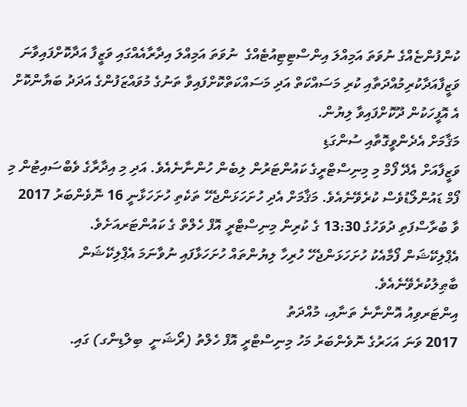ކުންފުންޏެއްގެ ނުވަތަ އަމިއްލަ އިންސްޓިޓިއުޓެއްގެ  ނުވަތަ އަމިއްލަ އިދާރާއެއްގައި ވަޒީފާ އަދާކޮށްފައިވާނަ ވަޒީފާއަދާކުރިމުއްދަތާއި ކުރި މަސައްކަތް އަދި މަސައްކަތްކޮށްފައިވާ ތަނުގެ މުވައްޒަފުންގެ އަދަދު ބަޔާންކޮށް އެ އޮފީހަކުން ދޫކޮށްފައިވާ ލިޔުން.
މަޤާމަށް އެދެންވީގޮތާއި ސުންގަޑި
ވަޒީފާއަށް އެދޭ ފޯމް މި މިނިސްޓްރީގެ ކައުންޓަރުން ލިބެން ހުންނާނެއެވެ. އަދި މި އިދާރާގެ ވެބްސައިޓުން މި ފޯމް ޑައުންލޯޑުވެސް ކުރެވޭނެއެވެ. މަޤާމަށް އެދި ހުށަހަޅަންޖެހޭ ތަކެތި ހުށަހަޅާނީ 16 ނޮވެންބަރު 2017 ވާ ބުރާސްފަތި ދުވަހުގެ 13:30 ގެ ކުރިން މިނިސްޓްރީ އޮފް ހެލްތް ގެ ކައުންޓަރއަށެވެ.
އެޕްލިކޭޝަން ފޯމާއެކު ހުށަހަޅަންޖެހޭ ހުރިހާ ލިޔުންތައް ހުށަހަޅާފައި ނުވާނަމަ އެޕްލިކޭޝަން ބާޠިލުކުރެވޭނެއެވެ.
އިންޓަރވިއު އޮންނާނެ ތަނާއި، މުއްދަތު
2017 ވަނަ އަހަރުގެ ނޮވެންބަރު މަހު މިނިސްޓްރީ އޮފް ހެލްތު (ރޯޝަނީ  ބިލްޑިންގ) ގައި.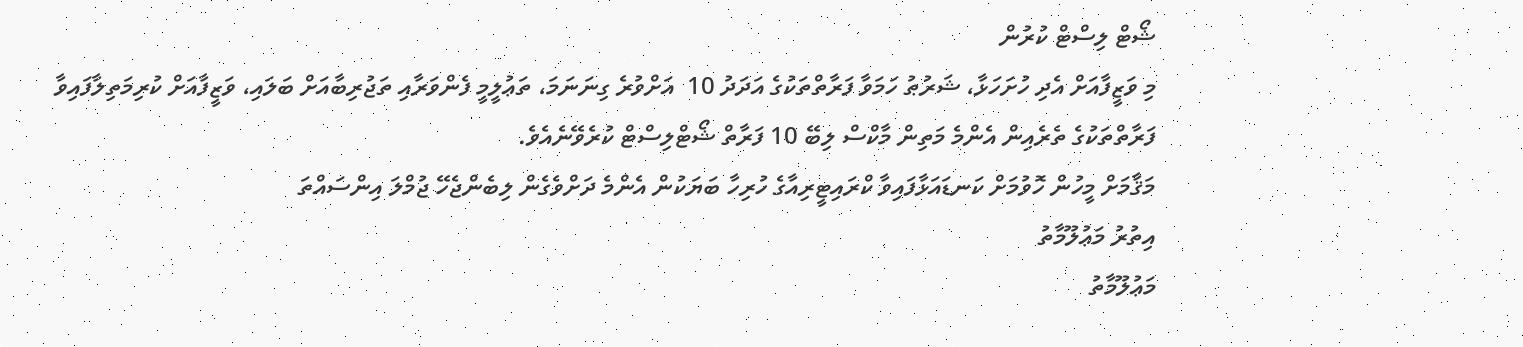ޝޯޓް ލިސްޓް ކުރުން
މި ވަޒީފާއަށް އެދި ހުށަހަޅާ، ޝަރުޠު ހަމަވާ ފަރާތްތަކުގެ އަދަދު 10  އަށްވުރެ ގިނަނަމަ، ތަޢުލީމީ ފެންވަރާއި ތަޖުރިބާއަށް ބަލައި، ވަޒީފާއަށް ކުރިމަތިލާފައިވާ ފަރާތްތަކުގެ ތެރެއިން އެންމެ މަތިން މާކްސް ލިބޭ 10 ފަރާތް ޝޯޓްލިސްޓް ކުރެވޭނެއެވެ.
މަޤާމަށް މީހުން ހޮވުމަށް ކަނޑައަޅާފައިވާ ކްރައިޓީރިއާގެ ހުރިހާ ބަޔަކުން އެންމެ ދަށްވެގެން ލިބެންޖެހޭ ޖުމްލަ އިންސައްތަ
އިތުރު މަޢުލޫމާތު
މަޢުލޫމާތު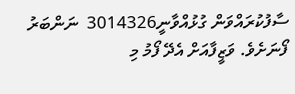ސާފުކުރައްވަން ގުޅުއްވާނީ3014326  ނަންބަރު ފޯނަށެވެ. ވަޒީފާއަށް އެދޭ ފޯމު މި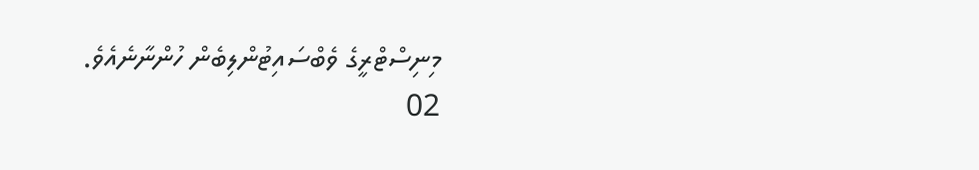މިނިސްޓްރީގެ ވެބްސައިޓުންލިބެން ހުންނާނެއެވެ.
02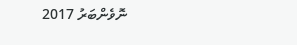ނޮވެންބަރު 2017